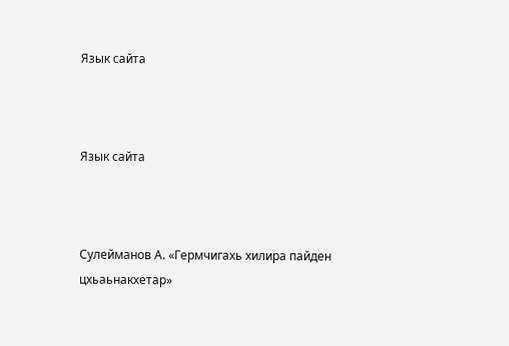Язык сайта



Язык сайта



Сулейманов А. «Гермчигахь хилира пайден цхьаьнакхетар»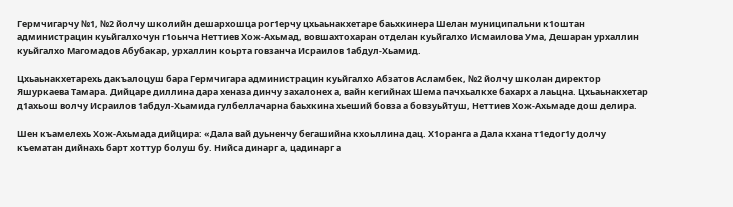Гермчигарчу №1, №2 йолчу школийн дешархошца рог1ерчу цхьаьнакхетаре баьхкинера Шелан муниципальни к1оштан администрацин куьйгалхочун г1оьнча Неттиев Хож-Ахьмад, вовшахтохаран отделан куьйгалхо Исмаилова Ума, Дешаран урхаллин куьйгалхо Магомадов Абубакар, урхаллин коьрта говзанча Исраилов 1абдул-Хьамид.

Цхьаьнакхетарехь дакъалоцуш бара Гермчигара администрацин куьйгалхо Абзатов Асламбек, №2 йолчу школан директор Яшуркаева Тамара. Дийцаре диллина дара хеназа динчу захалонех а, вайн кегийнах Шема пачхьалкхе бахарх а лаьцна. Цхьаьнакхетар д1ахьош волчу Исраилов 1абдул-Хьамида гулбеллачарна баьхкина хьеший бовза а бовзуьйтуш, Неттиев Хож-Ахьмаде дош делира.

Шен къамелехь Хож-Ахьмада дийцира: «Дала вай дуьненчу бегашийна кхоьллина дац. Х1оранга а Дала кхана т1едог1у долчу къематан дийнахь барт хоттур болуш бу. Нийса динарг а, цадинарг а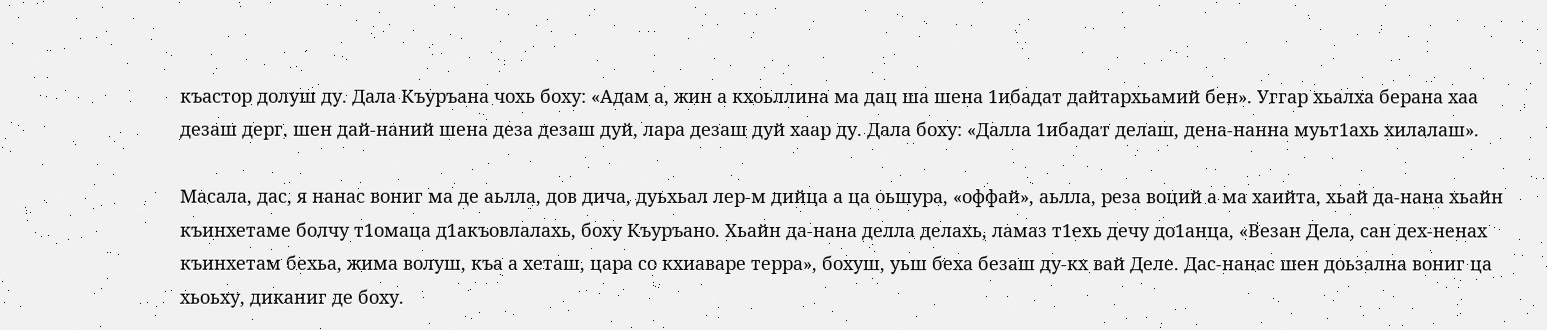къастор долуш ду. Дала Къуръана чохь боху: «Адам а, жин а кхоьллина ма дац ша шена 1ибадат дайтархьамий бен». Уггар хьалха берана хаа дезаш дерг, шен дай-наний шена деза дезаш дуй, лара дезаш дуй хаар ду. Дала боху: «Далла 1ибадат делаш, дена-нанна муьт1ахь хилалаш».

Масала, дас, я нанас вониг ма де аьлла, дов дича, дуьхьал лер-м дийца а ца оьшура, «оффай», аьлла, реза воций а ма хаийта, хьай да-нана хьайн къинхетаме болчу т1омаца д1акъовлалахь, боху Къуръано. Хьайн да-нана делла делахь, ламаз т1ехь дечу до1анца, «Везан Дела, сан дех-ненах къинхетам бехьа, жима волуш, къа а хеташ, цара со кхиаваре терра», бохуш, уьш беха безаш ду-кх вай Деле. Дас-нанас шен доьзална вониг ца хьоьху, диканиг де боху.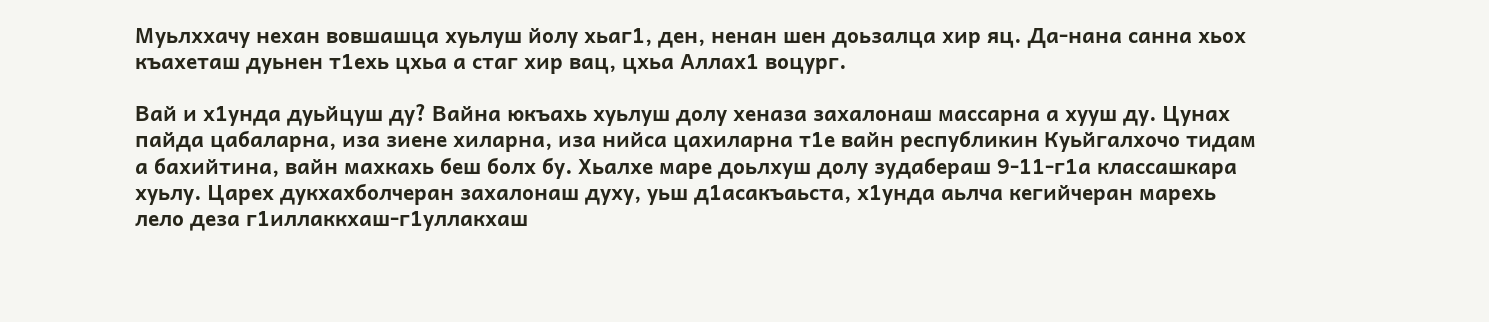Муьлххачу нехан вовшашца хуьлуш йолу хьаг1, ден, ненан шен доьзалца хир яц. Да-нана санна хьох къахеташ дуьнен т1ехь цхьа а стаг хир вац, цхьа Аллах1 воцург.

Вай и х1унда дуьйцуш ду? Вайна юкъахь хуьлуш долу хеназа захалонаш массарна а хууш ду. Цунах пайда цабаларна, иза зиене хиларна, иза нийса цахиларна т1е вайн республикин Куьйгалхочо тидам а бахийтина, вайн махкахь беш болх бу. Хьалхе маре доьлхуш долу зудабераш 9-11-г1а классашкара хуьлу. Царех дукхахболчеран захалонаш духу, уьш д1асакъаьста, х1унда аьлча кегийчеран марехь лело деза г1иллаккхаш-г1уллакхаш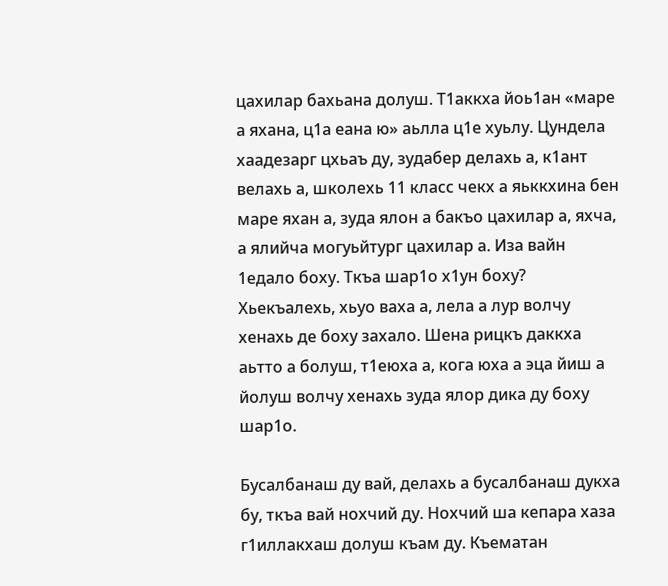цахилар бахьана долуш. Т1аккха йоь1ан «маре а яхана, ц1а еана ю» аьлла ц1е хуьлу. Цундела хаадезарг цхьаъ ду, зудабер делахь а, к1ант велахь а, школехь 11 класс чекх а яьккхина бен маре яхан а, зуда ялон а бакъо цахилар а, яхча, а ялийча могуьйтург цахилар а. Иза вайн 1едало боху. Ткъа шар1о х1ун боху? Хьекъалехь, хьуо ваха а, лела а лур волчу хенахь де боху захало. Шена рицкъ даккха аьтто а болуш, т1еюха а, кога юха а эца йиш а йолуш волчу хенахь зуда ялор дика ду боху шар1о.

Бусалбанаш ду вай, делахь а бусалбанаш дукха бу, ткъа вай нохчий ду. Нохчий ша кепара хаза г1иллакхаш долуш къам ду. Къематан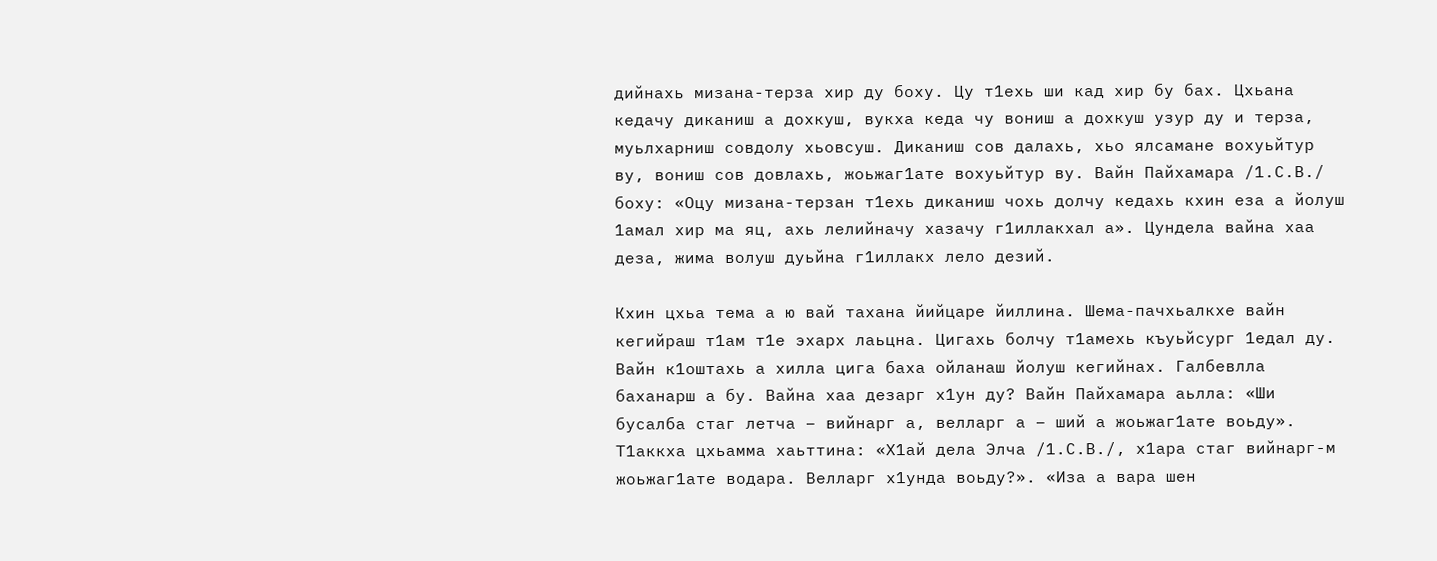дийнахь мизана-терза хир ду боху. Цу т1ехь ши кад хир бу бах. Цхьана кедачу диканиш а дохкуш, вукха кеда чу вониш а дохкуш узур ду и терза, муьлхарниш совдолу хьовсуш. Диканиш сов далахь, хьо ялсамане вохуьйтур ву, вониш сов довлахь, жоьжаг1ате вохуьйтур ву. Вайн Пайхамара /1.С.В./ боху: «Оцу мизана-терзан т1ехь диканиш чохь долчу кедахь кхин еза а йолуш 1амал хир ма яц, ахь лелийначу хазачу г1иллакхал а». Цундела вайна хаа деза, жима волуш дуьйна г1иллакх лело дезий.

Кхин цхьа тема а ю вай тахана йийцаре йиллина. Шема-пачхьалкхе вайн кегийраш т1ам т1е эхарх лаьцна. Цигахь болчу т1амехь къуьйсург 1едал ду. Вайн к1оштахь а хилла цига баха ойланаш йолуш кегийнах. Галбевлла баханарш а бу. Вайна хаа дезарг х1ун ду? Вайн Пайхамара аьлла: «Ши бусалба стаг летча – вийнарг а, велларг а – ший а жоьжаг1ате воьду». Т1аккха цхьамма хаьттина: «Х1ай дела Элча /1.С.В./, х1ара стаг вийнарг-м жоьжаг1ате водара. Велларг х1унда воьду?». «Иза а вара шен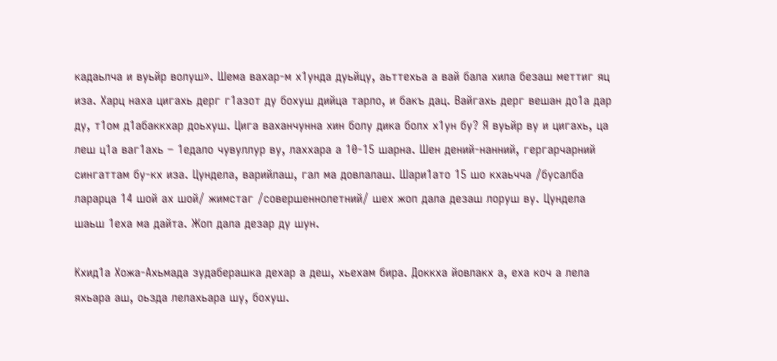кадаьлча и вуьйр волуш». Шема вахар-м х1унда дуьйцу, аьттехьа а вай бала хила безаш меттиг яц иза. Харц наха цигахь дерг г1азот ду бохуш дийца тарло, и бакъ дац. Вайгахь дерг вешан до1а дар ду, т1ом д1абаккхар доьхуш. Цига ваханчунна хин болу дика болх х1ун бу? Я вуьйр ву и цигахь, ца леш ц1а ваг1ахь – 1едало чувуллур ву, лаххара а 10-15 шарна. Шен дений-нанний, гергарчарний сингаттам бу-кх иза. Цундела, варийлаш, гал ма довлалаш. Шари1ато 15 шо кхаьчча /бусалба ларарца 14 шой ах шой/ жимстаг /совершеннолетний/ шех жоп дала дезаш лоруш ву. Цундела шаьш 1еха ма дайта. Жоп дала дезар ду шун.

Кхид1а Хожа-Ахьмада зудаберашка дехар а деш, хьехам бира. Доккха йовлакх а, еха коч а лела яхьара аш, оьзда лелахьара шу, бохуш.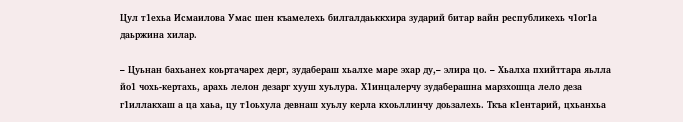Цул т1ехьа Исмаилова Умас шен къамелехь билгалдаьккхира зударий битар вайн республикехь ч1ог1а даьржина хилар.

– Цуьнан бахьанех коьртачарех дерг, зудабераш хьалхе маре эхар ду,– элира цо. – Хьалха пхийттара яьлла йо1 чохь-кертахь, арахь лелон дезарг хууш хуьлура. Х1инцалерчу зудаберашна марзхошца лело деза г1иллакхаш а ца хаьа, цу т1оьхула девнаш хуьлу керла кхоьллинчу доьзалехь. Ткъа к1ентарий, цхьанхьа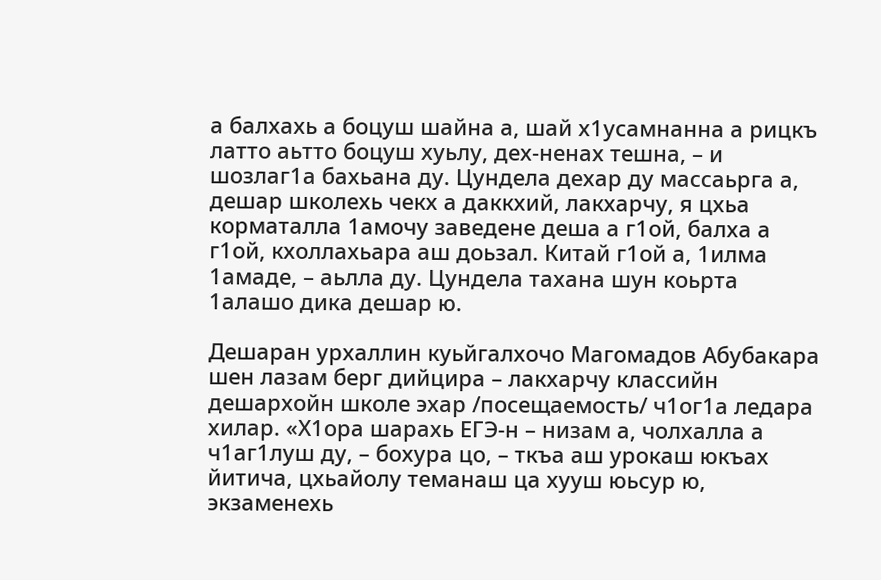а балхахь а боцуш шайна а, шай х1усамнанна а рицкъ латто аьтто боцуш хуьлу, дех-ненах тешна, – и шозлаг1а бахьана ду. Цундела дехар ду массаьрга а, дешар школехь чекх а даккхий, лакхарчу, я цхьа корматалла 1амочу заведене деша а г1ой, балха а г1ой, кхоллахьара аш доьзал. Китай г1ой а, 1илма 1амаде, – аьлла ду. Цундела тахана шун коьрта 1алашо дика дешар ю.

Дешаран урхаллин куьйгалхочо Магомадов Абубакара шен лазам берг дийцира – лакхарчу классийн дешархойн школе эхар /посещаемость/ ч1ог1а ледара хилар. «Х1ора шарахь ЕГЭ-н – низам а, чолхалла а ч1аг1луш ду, – бохура цо, – ткъа аш урокаш юкъах йитича, цхьайолу теманаш ца хууш юьсур ю, экзаменехь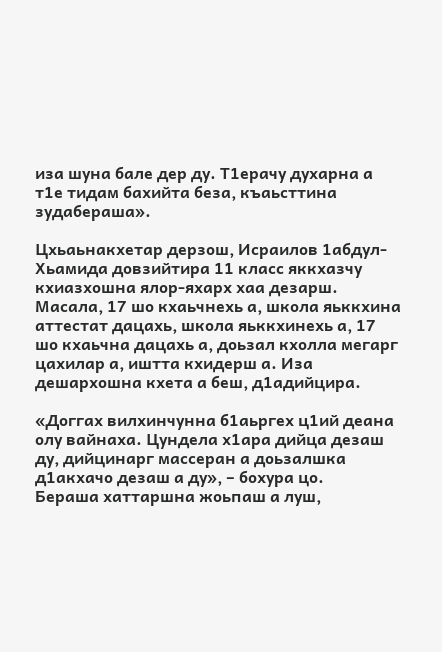иза шуна бале дер ду. Т1ерачу духарна а т1е тидам бахийта беза, къаьсттина зудабераша».

Цхьаьнакхетар дерзош, Исраилов 1абдул-Хьамида довзийтира 11 класс яккхазчу кхиазхошна ялор-яхарх хаа дезарш. Масала, 17 шо кхаьчнехь а, школа яьккхина аттестат дацахь, школа яьккхинехь а, 17 шо кхаьчна дацахь а, доьзал кхолла мегарг цахилар а, иштта кхидерш а. Иза дешархошна кхета а беш, д1адийцира.

«Доггах вилхинчунна б1аьргех ц1ий деана олу вайнаха. Цундела х1ара дийца дезаш ду, дийцинарг массеран а доьзалшка д1акхачо дезаш а ду», – бохура цо.
Бераша хаттаршна жоьпаш а луш,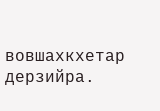вовшахкхетар дерзийра.